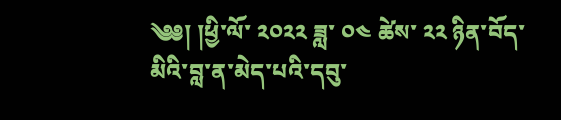༄༅། །ཕྱི་ལོ་ ༢༠༢༢ ཟླ་ ༠༤ ཚེས་ ༢༢ ཉིན་བོད་མིའི་བླ་ན་མེད་པའི་དབུ་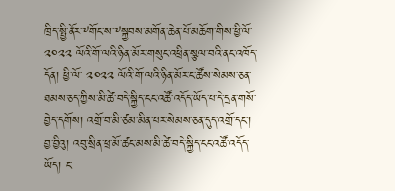ཁྲིད་སྤྱི་ནོར་༸གོང་ས་༸སྐྱབས་མགོན་ཆེན་པོ་མཆོག་གིས་ཕྱི་ལོ་ ༢༠༢༢ ལོའི་གོ་ལའི་ཉིན་མོར་གསུང་འཕྲིན་སྩལ་བའི་ནང་འཁོད་དོན། ཕྱི་ལོ་ ༢༠༢༢ ལོའི་གོ་ལའི་ཉིན་མོར་ང་ཚོས་སེམས་ཅན་ཐམས་ཅད་ཀྱིས་མི་ཚེ་བདེ་སྐྱིད་ངང་འཚོ་འདོད་ཡོད་པ་དེ་དྲན་གསོ་བྱེད་དགོས། འགྲོ་བ་མི་ཙམ་མིན་པར་སེམས་ཅན་དུད་འགྲོ་དང་། བྱ་བྱིའུ། འབུ་སྲིན་ཕྲ་མོ་ཚང་མས་མི་ཚེ་བདེ་སྐྱིད་ངང་འཚོ་འདོད་ཡོད། ང་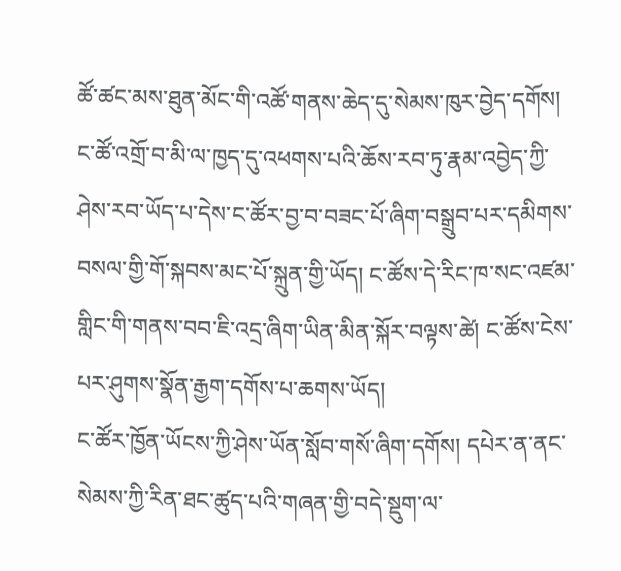ཚོ་ཚང་མས་ཐུན་མོང་གི་འཚོ་གནས་ཆེད་དུ་སེམས་ཁུར་བྱེད་དགོས། ང་ཚོ་འགྲོ་བ་མི་ལ་ཁྱད་དུ་འཕགས་པའི་ཆོས་རབ་ཏུ་རྣམ་འབྱེད་ཀྱི་ཤེས་རབ་ཡོད་པ་དེས་ང་ཚོར་བྱ་བ་བཟང་པོ་ཞིག་བསྒྲུབ་པར་དམིགས་བསལ་གྱི་གོ་སྐབས་མང་པོ་སྐྲུན་གྱི་ཡོད། ང་ཚོས་དེ་རིང་ཁ་སང་འཛམ་གླིང་གི་གནས་བབ་ཇི་འདྲ་ཞིག་ཡིན་མིན་སྐོར་བལྟས་ཚེ། ང་ཚོས་ངེས་པར་ཤུགས་སྣོན་རྒྱག་དགོས་པ་ཆགས་ཡོད།
ང་ཚོར་ཁྱོན་ཡོངས་ཀྱི་ཤེས་ཡོན་སློབ་གསོ་ཞིག་དགོས། དཔེར་ན་ནང་སེམས་ཀྱི་རིན་ཐང་ཚུད་པའི་གཞན་གྱི་བདེ་སྡུག་ལ་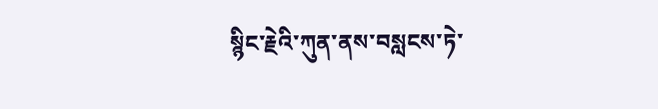སྙིང་རྗེའི་ཀུན་ནས་བསླངས་ཏེ་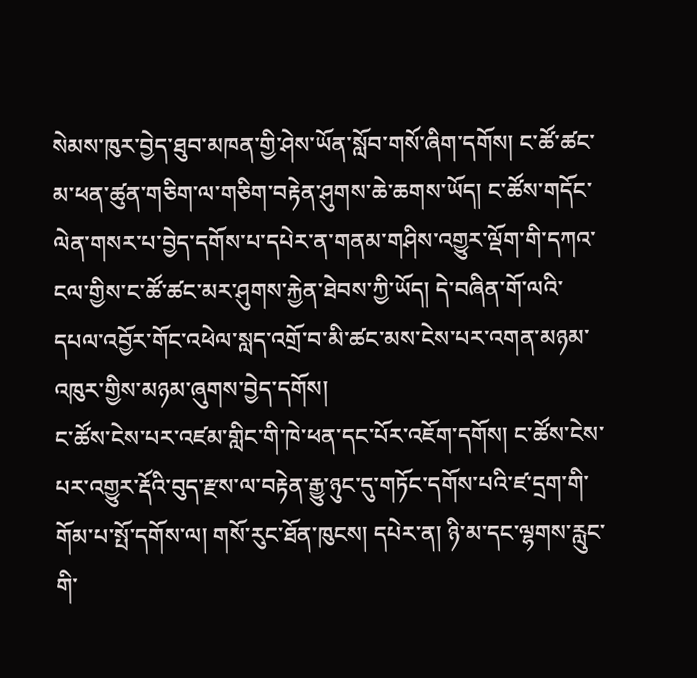སེམས་ཁུར་བྱེད་ཐུབ་མཁན་གྱི་ཤེས་ཡོན་སློབ་གསོ་ཞིག་དགོས། ང་ཚོ་ཚང་མ་ཕན་ཚུན་གཅིག་ལ་གཅིག་བརྟེན་ཤུགས་ཆེ་ཆགས་ཡོད། ང་ཚོས་གདོང་ལེན་གསར་པ་བྱེད་དགོས་པ་དཔེར་ན་གནམ་གཤིས་འགྱུར་ལྡོག་གི་དཀའ་ངལ་གྱིས་ང་ཚོ་ཚང་མར་ཤུགས་རྐྱེན་ཐེབས་ཀྱི་ཡོད། དེ་བཞིན་གོ་ལའི་དཔལ་འབྱོར་གོང་འཕེལ་སླད་འགྲོ་བ་མི་ཚང་མས་ངེས་པར་འགན་མཉམ་འཁུར་གྱིས་མཉམ་ཞུགས་བྱེད་དགོས།
ང་ཚོས་ངེས་པར་འཛམ་གླིང་གི་ཁེ་ཕན་དང་པོར་འཇོག་དགོས། ང་ཚོས་ངེས་པར་འགྱུར་རྡོའི་བུད་རྫས་ལ་བརྟེན་རྒྱུ་ཉུང་དུ་གཏོང་དགོས་པའི་ཛ་དྲག་གི་གོམ་པ་སྤོ་དགོས་ལ། གསོ་རུང་ཐོན་ཁུངས། དཔེར་ན། ཉི་མ་དང་ལྷགས་རླུང་གི་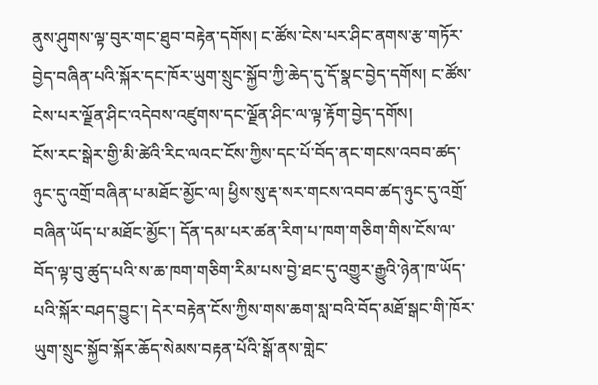ནུས་ཤུགས་ལྟ་བུར་གང་ཐུབ་བརྟེན་དགོས། ང་ཚོས་ངེས་པར་ཤིང་ནགས་རྩ་གཏོར་བྱེད་བཞིན་པའི་སྐོར་དང་ཁོར་ཡུག་སྲུང་སྐྱོབ་ཀྱི་ཆེད་དུ་དོ་སྣང་བྱེད་དགོས། ང་ཚོས་ངེས་པར་ལྗོན་ཤིང་འདེབས་འཛུགས་དང་ལྗོན་ཤིང་ལ་ལྟ་རྟོག་བྱེད་དགོས།
ངོས་རང་སྒེར་གྱི་མི་ཚེའི་རིང་ལའང་ངོས་ཀྱིས་དང་པོ་བོད་ནང་གངས་འབབ་ཚད་ཉུང་དུ་འགྲོ་བཞིན་པ་མཐོང་མྱོང་ལ། ཕྱིས་སུ་རྡ་སར་གངས་འབབ་ཚད་ཉུང་དུ་འགྲོ་བཞིན་ཡོད་པ་མཐོང་མྱོང་། དོན་དམ་པར་ཚན་རིག་པ་ཁག་གཅིག་གིས་ངོས་ལ་བོད་ལྟ་བུ་ཚུད་པའི་ས་ཆ་ཁག་གཅིག་རིམ་པས་བྱེ་ཐང་དུ་འགྱུར་རྒྱུའི་ཉེན་ཁ་ཡོད་པའི་སྐོར་བཤད་བྱུང་། དེར་བརྟེན་ངོས་ཀྱིས་གས་ཆག་སླ་བའི་བོད་མཐོ་སྒང་གི་ཁོར་ཡུག་སྲུང་སྐྱོབ་སྐོར་ཆོད་སེམས་བརྟན་པོའི་སྒོ་ནས་གླེང་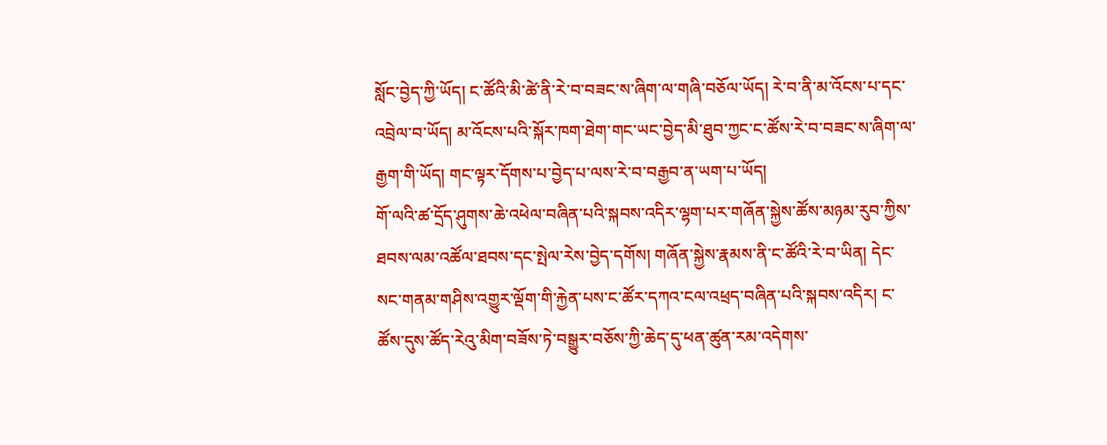སློང་བྱེད་ཀྱི་ཡོད། ང་ཚོའི་མི་ཚེ་ནི་རེ་བ་བཟང་ས་ཞིག་ལ་གཞི་བཅོལ་ཡོད། རེ་བ་ནི་མ་འོངས་པ་དང་འབྲེལ་བ་ཡོད། མ་འོངས་པའི་སྐོར་ཁག་ཐེག་གང་ཡང་བྱེད་མི་ཐུབ་ཀྱང་ང་ཚོས་རེ་བ་བཟང་ས་ཞིག་ལ་རྒྱག་གི་ཡོད། གང་ལྟར་དོགས་པ་བྱེད་པ་ལས་རེ་བ་བརྒྱབ་ན་ཡག་པ་ཡོད།
གོ་ལའི་ཚ་དྲོད་ཤུགས་ཆེ་འཕེལ་བཞིན་པའི་སྐབས་འདིར་ལྷག་པར་གཞོན་སྐྱེས་ཚོས་མཉམ་རུབ་ཀྱིས་ཐབས་ལམ་འཚོལ་ཐབས་དང་སྤེལ་རེས་བྱེད་དགོས། གཞོན་སྐྱེས་རྣམས་ནི་ང་ཚོའི་རེ་བ་ཡིན། དེང་སང་གནམ་གཤིས་འགྱུར་ལྡོག་གི་རྐྱེན་པས་ང་ཚོར་དཀའ་ངལ་འཕྲད་བཞིན་པའི་སྐབས་འདིར། ང་ཚོས་དུས་ཚོད་རེའུ་མིག་བཟོས་ཏེ་བསྒྱུར་བཅོས་ཀྱི་ཆེད་དུ་ཕན་ཚུན་རམ་འདེགས་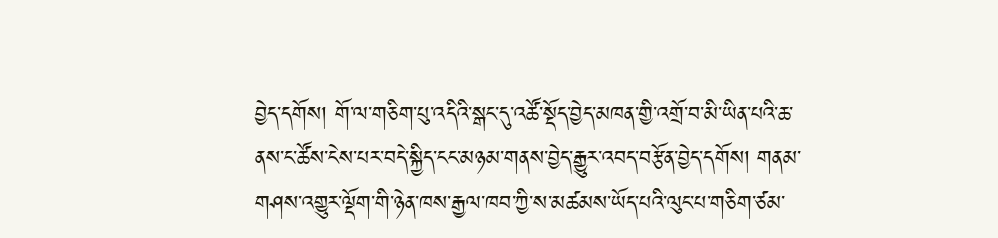བྱེད་དགོས། གོ་ལ་གཅིག་པུ་འདིའི་སྒང་དུ་འཚོ་སྡོད་བྱེད་མཁན་གྱི་འགྲོ་བ་མི་ཡིན་པའི་ཆ་ནས་ང་ཚོས་ངེས་པར་བདེ་སྐྱིད་ངང་མཉམ་གནས་བྱེད་རྒྱུར་འབད་བརྩོན་བྱེད་དགོས། གནམ་གཤས་འགྱུར་ལྡོག་གི་ཉེན་ཁས་རྒྱལ་ཁབ་ཀྱི་ས་མཚམས་ཡོད་པའི་ལུང་པ་གཅིག་ཙམ་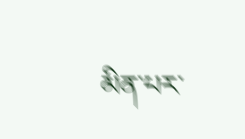མིན་པར་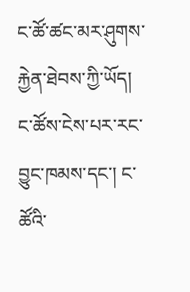ང་ཚོ་ཚང་མར་ཤུགས་རྐྱེན་ཐེབས་ཀྱི་ཡོད། ང་ཚོས་ངེས་པར་རང་བྱུང་ཁམས་དང་། ང་ཚོའི་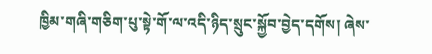ཁྱིམ་གཞི་གཅིག་པུ་སྟེ་གོ་ལ་འདི་ཉིད་སྲུང་སྐྱོབ་བྱེད་དགོས། ཞེས་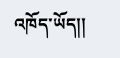འཁོད་ཡོད།།